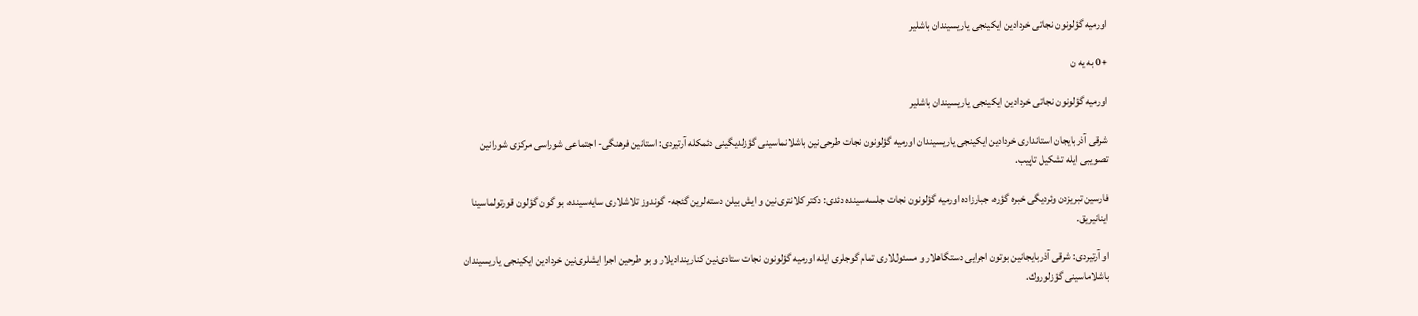اورمیه گؤلونون نجاتی خردادین ایكینجی یاریسیندان باشلیر

+0 به یه ن

اورمیه گؤلونون نجاتی خردادین ایكینجی یاریسیندان باشلیر

شرقی آذربایجان استانداری خردادین ایكینجی یاریسیندان اورمیه گؤلونون نجات طرحی‌نین باشلانماسینی گؤزلدیگینی دئمكله آرتیردی: استانین فرهنگی- اجتماعی شوراسی مركزی شورانین تصویبی ایله تشكیل تاپیب.

فارسین تبریزدن وئردیگی خبره گؤره، جبارزاده اورمیه گؤلونون نجات جلسه‌سینده دئدی: دكتر كلانتری‌نین و ایش بیلن دسته‌لرین گئجه- گوندوز تلاشلاری سایه‌سینده، بو گون گؤلون قورتولماسینا اینانیریق.

او آرتیردی: شرقی آذربایجانین بوتون اجرایی دستگاهلار و مسئول‌لاری‌ تمام گوجلری ایله اورمیه گؤلونون نجات ستادی‌نین كناریندادیلار و بو طرحین اجرا ایشلری‌نین خردادین ایكینجی یاریسیندان باشلاماسینی گؤزلوروك.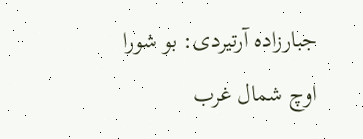جبارزاده آرتیردی: بو شورا اوچ شمال غرب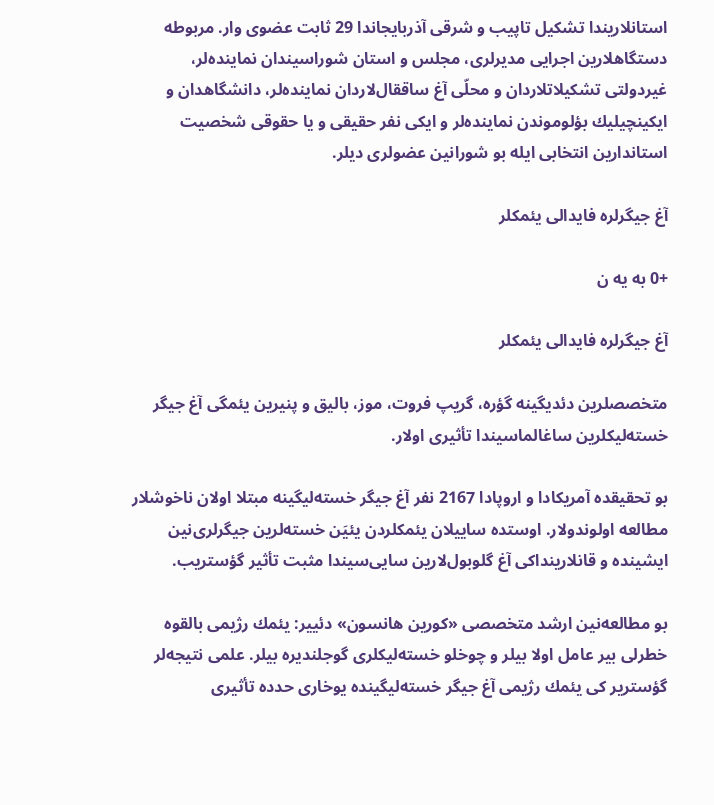استانلاریندا تشكیل تاپیب و شرقی آذربایجاندا 29 ثابت عضوی وار. مربوطه دستگاهلارین اجرایی مدیرلری، مجلس و استان شوراسیندان نماینده‌لر، غیردولتی تشكیلاتلاردان و محلّی آغ ساققال‌لاردان نماینده‌لر، دانشگاهدان و ایكینچیلیك بؤلوموندن نماینده‌لر و ایكی نفر حقیقی و یا حقوقی شخصیت استاندارین انتخابی ایله بو شورا‌نین عضولری دیلر.

آغ جیگرلره فایدالی یئمكلر

+0 به یه ن

آغ جیگرلره فایدالی یئمكلر

متخصصلرین دئدیگینه گؤره، گریپ فروت، موز، بالیق و پنیرین یئمگی آغ جیگر خسته‌لیكلرین ساغالماسیندا تأثیری اولار.

بو تحقیقده آمریكادا و اروپادا 2167 نفر آغ جیگر خسته‌لیگینه مبتلا اولان ناخوشلار مطالعه اولوندولار. اوستده ساییلان یئمكلردن یئیَن خسته‌لرین جیگرلری‌نین ایشینده و قانلارینداكی آغ گلوبول‌لارین سایی‌سیندا مثبت تأثیر گؤستریب.

بو مطالعه‌نین ارشد متخصصی «كورین هانسون» دئییر: یئمك رژیمی بالقوه خطرلی بیر عامل اولا بیلر و چوخلو خسته‌لیكلری گوجلندیره بیلر. علمی نتیجه‌لر گؤستریر كی یئمك رژیمی آغ جیگر خسته‌لیگینده یوخاری حدده تأثیری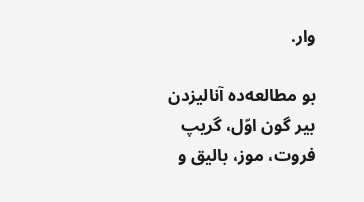وار.

بو مطالعه‌ده آنالیزدن بیر گون اوّل، گریپ فروت، موز، بالیق و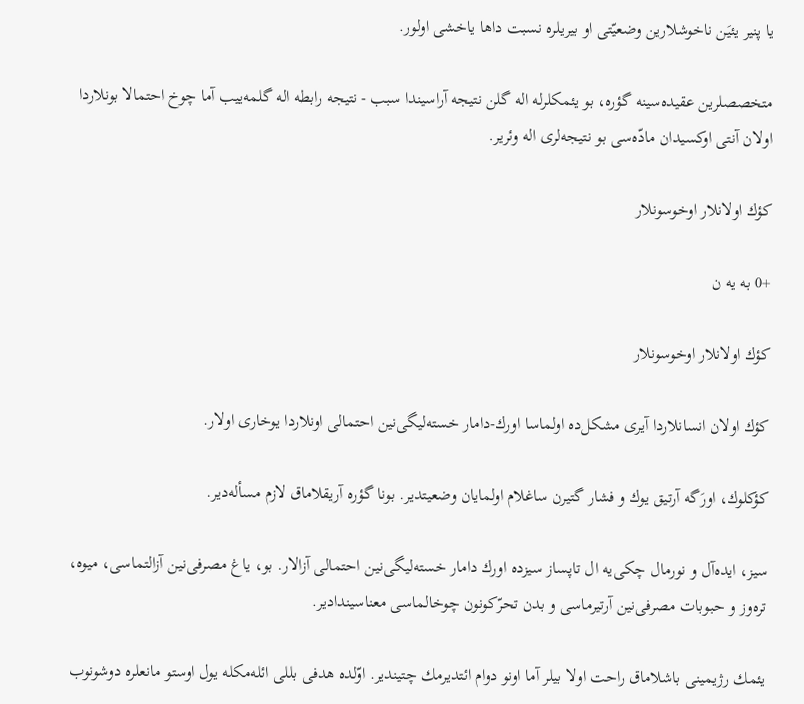یا پنیر یئیَن ناخوشلارین وضعیّتی او بیریلره نسبت داها یاخشی اولور.

متخصصلرین عقیده‌سینه گؤره، بو یئمكلرله اله گلن نتیجه آراسیندا سبب - نتیجه رابطه اله گلمه‌ییب آما چوخ احتمالا بونلاردا اولان آنتی اوكسیدان مادّه‌سی بو نتیجه‌لری اله وئریر.

كؤك اولانلار اوخوسونلار

+0 به یه ن

كؤك اولانلار اوخوسونلار

كؤك اولان انسانلاردا آیری مشكل‌ده اولماسا اورك-دامار خسته‌لیگی‌نین احتمالی اونلاردا یوخاری اولار.

كؤكلوك، اورَگه آرتیق یوك و فشار گتیرن ساغلام اولمایان وضعیتدیر. بونا گؤره آریقلاماق لازم مسأله‌دیر.

سیز، ایده‌آل و نورمال چكی‌یه ال تاپساز سیزده اورك دامار خسته‌لیگی‌نین احتمالی آزالار. بو، یاغ مصرفی‌نین آزالتماسی، میوه، تره‌وز و حبوبات مصرفی‌نین آرتیرماسی و بدن تحرّكونون چوخالماسی معناسیندادیر.

یئمك رژیمینی باشلاماق راحت اولا بیلر آما اونو دوام ائتدیرمك چتیندیر. اوّلده هدفی بللی ائله‌مكله یول اوستو مانعلره دوشونوب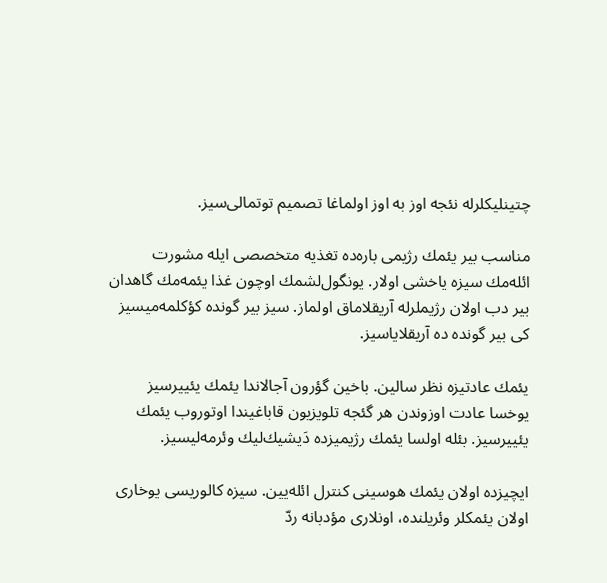چتینلیكلرله نئجه اوز به اوز اولماغا تصمیم توتمالی‌سیز.

مناسب بیر یئمك رژیمی باره‌ده تغذیه متخصصی ایله مشورت ائله‌مك سیزه یاخشی اولار. یونگول‌لشمك اوچون غذا یئمه‌مك گاهدان بیر دب اولان رژیملرله آریقلاماق اولماز. سیز بیر گونده كؤكلمه‌میسیز كی بیر گونده ده آریقلایاسیز.

یئمك عادتیزه نظر سالین. باخین گؤرون آجالاندا یئمك یئییرسیز یوخسا عادت اوزوندن هر گئجه تلویزیون قاباغیندا اوتوروب یئمك یئییرسیز. بئله اولسا یئمك رژیمیزده دَیشیك‌لیك وئرمه‌لیسیز.

ایچیزده اولان یئمك هو‌سینی كنترل ائله‌یین. سیزه كالوریسی یوخاری اولان یئمكلر وئریلنده، اونلاری مؤدبانه ردّ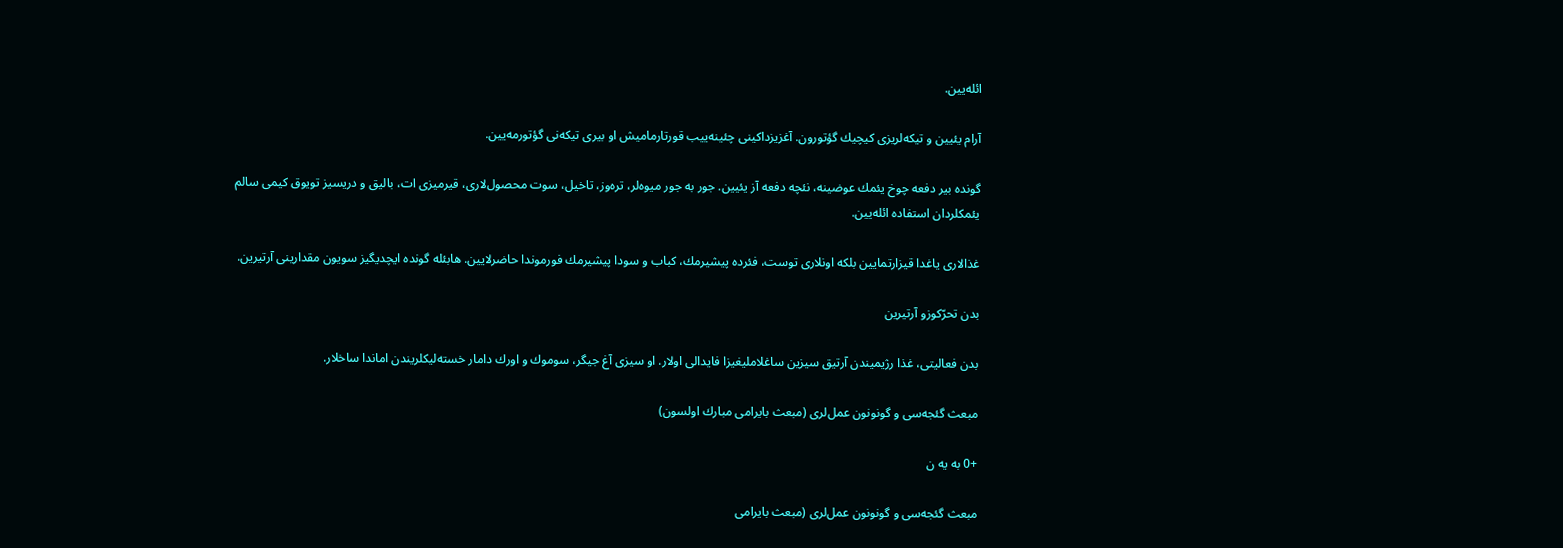ائله‌یین.

آرام یئیین و تیكه‌لریزی كیچیك گؤتورون. آغزیزداكینی چئینه‌ییب قورتارمامیش او بیری تیكه‌نی گؤتورمه‌یین.

گونده بیر دفعه چوخ یئمك عوضینه، نئچه دفعه آز یئیین. جور به جور میوه‌لر، تره‌وز، تاخیل، سوت محصول‌لاری، قیرمیزی ات، بالیق و دریسیز تویوق كیمی سالم یئمكلردان استفاده ائله‌یین.

غذالاری یاغدا قیزارتمایین بلكه اونلاری توست، فئرده پیشیرمك، كباب و سودا پیشیرمك فورموندا حاضرلایین. هابئله گونده ایچدیگیز سویون مقدارینی آرتیرین.

بدن تحرّكوزو آرتیرین

بدن فعالیتی، غذا رژیمیندن آرتیق سیزین ساغلاملیغیزا فایدالی اولار. او سیزی آغ جیگر، سوموك و اورك دامار خسته‌لیكلریندن اماندا ساخلار.

مبعث گئجه‌سی و گونونون عمل‌لری (مبعث بایرامی مبارك اولسون)

+0 به یه ن

مبعث گئجه‌سی و گونونون عمل‌لری (مبعث بایرامی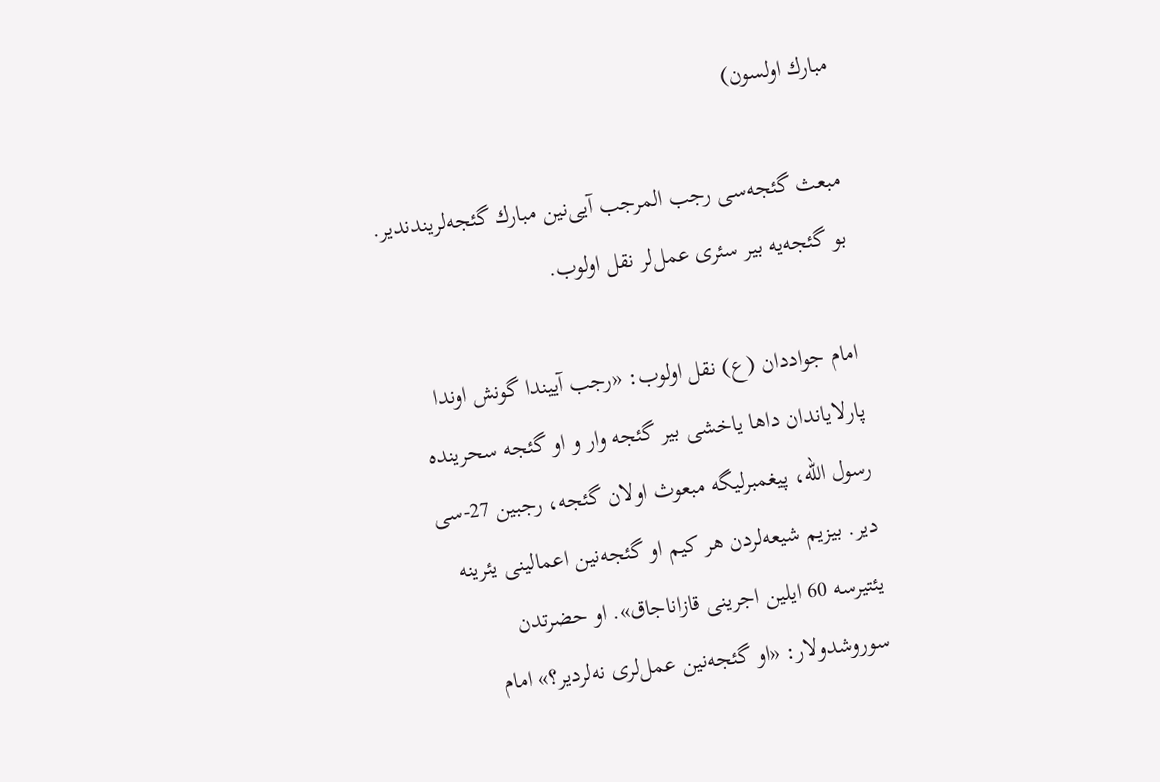مبارك اولسون)

مبعث گئجه‌سی رجب المرجب آیی‌نین مبارك گئجه‌لریندندیر. بو گئجه‌یه بیر سئری عمل‌لر نقل اولوب.

امام جواددان (ع) نقل اولوب: «رجب آییندا گونش اوندا پارلایاندان داها یاخشی بیر گئجه وار و او گئجه سحرینده رسول الله، پیغمبرلیگه مبعوث اولان گئجه، رجبین 27-سی دیر. بیزیم شیعه‌لردن هر كیم او گئجه‌نین اعمالینی یئرینه یئتیرسه 60 ایلین اجرینی قازاناجاق». او حضرتدن سوروشدولار: «او گئجه‌نین عمل‌لری نه‌لردیر؟» امام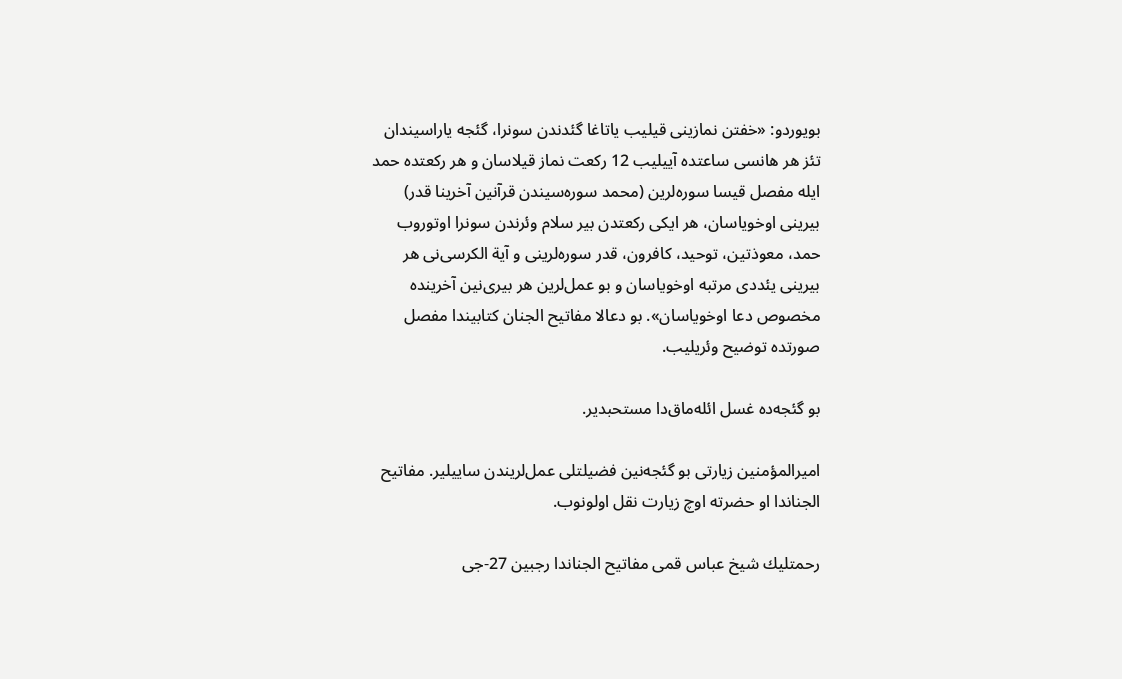بویوردو: «خفتن نمازینی قیلیب یاتاغا گئدندن سونرا، گئجه‌ یاراسیندان تئز هر هانسی ساعتده آییلیب 12 ركعت نماز قیلاسان و هر ركعتده حمد ایله مفصل قیسا سوره‌لرین (محمد سوره‌سیندن قرآنین آخرینا قدر) بیرینی اوخویاسان، هر ایكی ركعتدن بیر سلام وئرندن سونرا اوتوروب حمد، معوذتین، توحید، كافرون، قدر سوره‌لرینی و آیة الكرسی‌نی هر بیرینی یئددی مرتبه اوخویاسان و بو عمل‌لرین هر بیری‌نین آخرینده مخصوص دعا اوخویاسان». بو دعالا مفاتیح الجنان كتابیندا مفصل صورتده توضیح وئریلیب.

بو گئجه‌ده غسل ائله‌ماق‌دا مستحبدیر.

امیرالمؤمنین زیارتی بو گئجه‌نین فضیلتلی عمل‌لریندن ساییلیر. مفاتیح الجناندا او حضرته اوچ زیارت نقل اولونوب.

رحمتلیك شیخ عباس قمی مفاتیح الجناندا رجبین 27-جی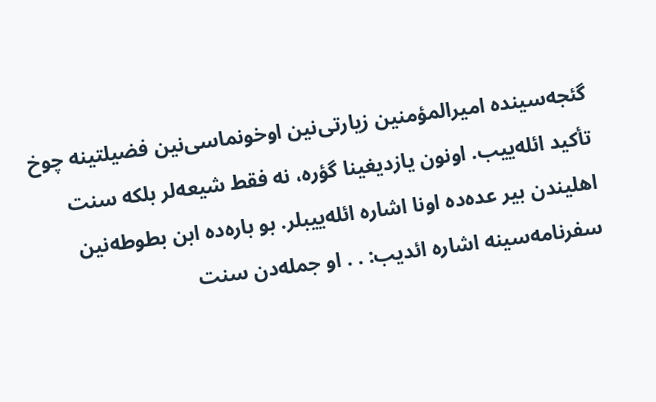گئجه‌سینده امیرالمؤمنین زیارتی‌نین اوخونماسی‌نین فضیلتینه چوخ تأكید ائله‌ییب. اونون یازدیغینا گؤره، نه فقط شیعه‌لر بلكه سنت اهلیندن بیر عده‌ده اونا اشاره ائله‌ییبلر. بو باره‌ده ابن بطوطه‌نین سفرنامه‌سینه اشاره ائدیب: . . او جمله‌دن سنت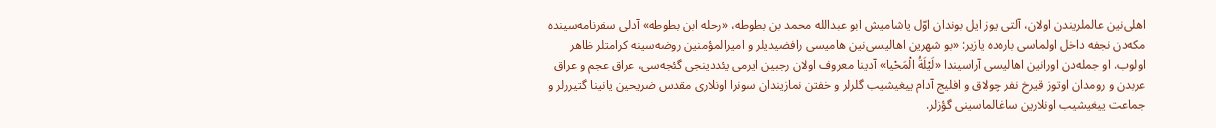اهلی‌نین عالملریندن اولان، آلتی یوز ایل بوندان اوّل یاشامیش ابو عبدالله محمد بن بطوطه، «رحله ابن بطوطه» آدلی سفرنامه‌سینده مكه‌دن نجفه داخل اولماسی باره‌ده یازیر: «بو شهرین اهالیسی‌نین هامیسی رافضیدیلر و امیرالمؤمنین روضه‌سینه كرامتلر ظاهر اولوب. او جمله‌دن اورانین اهالیسی آراسیندا «لَیْلَةُ الْمَحْیا» آدینا معروف اولان رجبین ایرمی یئددینجی گئجه‌سی، عراق عجم و عراق عربدن و رومدان اوتوز قیرخ نفر چولاق و افلیج آدام ییغیشیب گلرلر و خفتن نمازیندان سونرا اونلاری مقدس ضریحین یانینا گتیررلر و جماعت ییغیشیب اونلارین ساغالماسینی گؤزلر.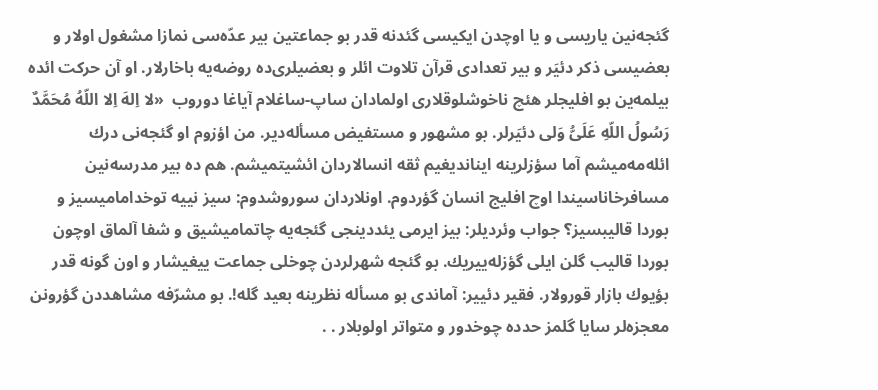گئجه‌نین یاریسی و یا اوچدن ایكیسی گئدنه قدر بو جماعتین بیر عدّه‌سی نمازا مشغول اولار و بعضیسی ذكر دئیَر و بیر تعدادی قرآن تلاوت ائلر و بعضیلری‌ده روضه‌یه باخارلار. او آن حركت ائده بیلمه‌ین بو افلیجلر هئچ ناخوشلوقلاری اولمادان ساپ-ساغلام آیاغا دوروب  «لا اِلهَ اِلا اللّهُ مُحَمَّدٌ رَسُولُ اللّهِ عَلَىُّ وَلی دئیَرلر. بو مشهور و مستفیض مسأله‌دیر. من اؤزوم او گئجه‌نی درك ائله‌مه‌میشم آما سؤزلرینه ایناندیغیم ثقه انسالاردان ائشیتمیشم. هم ده بیر مدرسه‌نین مسافرخاناسیندا اوچ افلیج انسان گؤردوم. اونلاردان سوروشدوم: سیز نییه توخدامامیسیز و بوردا قالیبسیز؟ جواب وئردیلر: بیز ایرمی یئددینجی گئجه‌یه چاتمامیشیق و شفا آلماق اوچون بوردا قالیب گلن ایلی گؤزله‌ییریك. بو گئجه شهرلردن چوخلی جماعت ییغیشار و اون گونه قدر بؤیوك بازار قورولار. فقیر دئییر: آماندی بو مسأله نظرینه بعید گله!. بو مشرّفه مشاهددن گؤرونن معجزه‌لر سایا گلمز حدده چوخدور و متواتر اولوبلار . .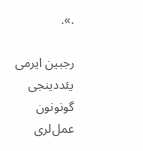.».

رجبین ایرمی یئددینجی گونونون عمل‌لری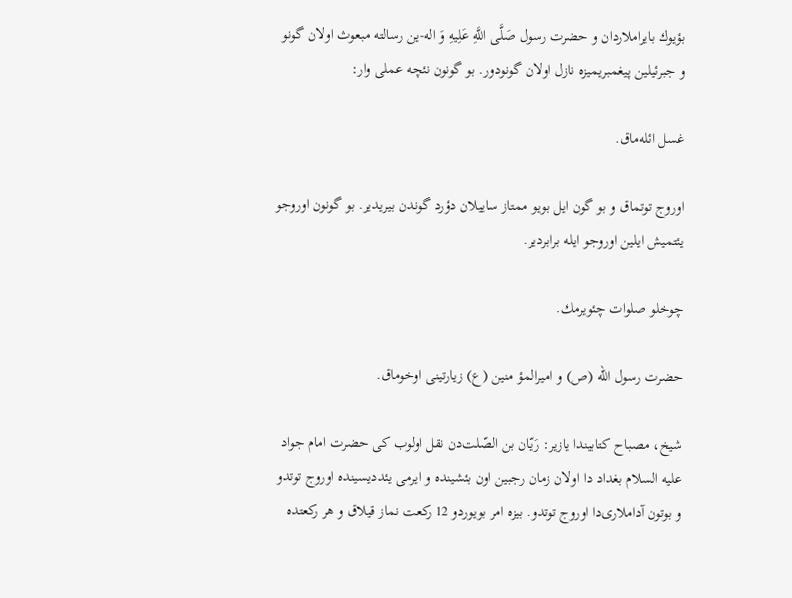بؤیوك بایراملاردان و حضرت رسول صَلَّى اللَّهِ عَلِیهِ وَ اله-ین رسالته مبعوث اولان گونو و جبرئیلین پیغمبریمیزه نازل اولان گونودور. بو گونون نئچه عملی وار:

غسل ائله‌ماق.

اوروج توتماق و بو گون ایل بویو ممتاز ساییلان دؤرد گوندن بیریدیر. بو گونون اوروجو یئتمیش ایلین اوروجو ایله برابردیر.

چوخلو صلوات چئویرمك.

حضرت رسول الله (ص) و امیرالمؤ منین (ع) زیارتینی اوخوماق.

شیخ، مصباح كتابیندا یازیر: رَیّان بن الصّلت‌دن نقل اولوب كی حضرت امام جواد علیه السلام بغداد دا اولان زمان رجبین اون بئشینده و ایرمی یئددیسینده اوروج توتدو و بوتون آداملاری‌دا اوروج توتدو. بیزه امر بویوردو 12 ركعت نماز قیلاق و هر ركعتده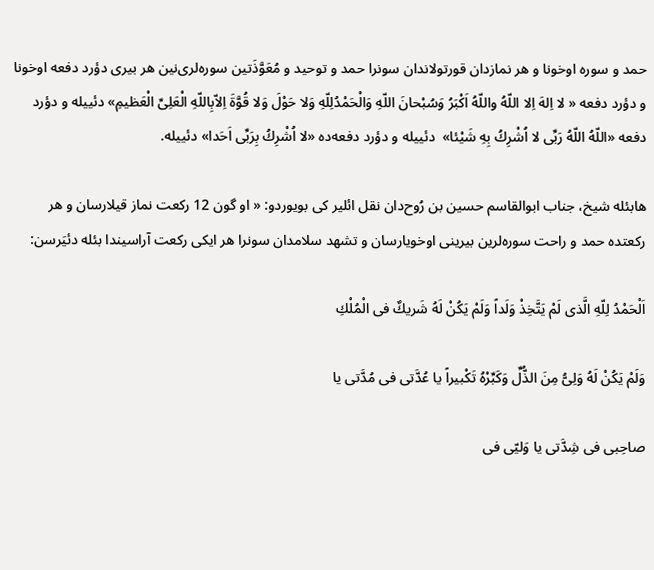حمد و سوره اوخونا و هر نمازدان قورتولاندان سونرا حمد و توحید و مُعَوَّذَتین سوره‌لری‌نین هر بیری دؤرد دفعه اوخونا و دؤرد دفعه « لا اِلهَ اِلا اللّهُ واللّهُ اَكْبَرُ وَسُبْحانَ اللّهِ وَالْحَمْدُلِلّهِ وَلا حَوْلَ وَلا قُوَّةَ اِلاّبِاللّهِ الْعَلِىِّ الْعَظیمِ» دئییله و دؤرد دفعه «اللّهُ اللّهُ رَبِّى لا اُشْرِكُ بِهِ شَیْئا»  دئییله و دؤرد دفعه‌ده «لا اُشْرِكُ بِرَبِّى اَحَدا» دئییله.

هابئله شیخ، جناب ابوالقاسم حسین بن رُوح‌دان نقل ائلیر كی بویوردو: « او گون 12 ركعت نماز قیلارسان و هر ركعتده حمد و راحت سوره‌لرین بیرینی اوخویارسان و تشهد سلامدان سونرا هر ایكی ركعت آراسیندا بئله دئیَرسن:

اَلْحَمْدُ لِلّهِ الَّذى لَمْ یَتَّخِذْ وَلَداً وَلَمْ یَكُنْ لَهُ شَریكٌ فى الْمُلْكِ

وَلَمْ یَكُنْ لَهُ وَلِىُّ مِنَ الذُّلِّ وَكَبِّرْهُ تَكْبیراً یا عُدَّتى فى مُدَّتى یا

صاحِبى فى شِدَّتى یا وَلیّى فى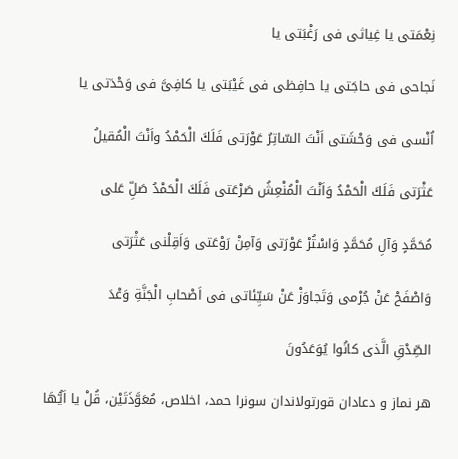نِعْمَتى یا غِیاثى فى رَغْبَتى یا

نَجاحى فى حاجَتى یا حافِظى فى غَیْبَتى یا كافِىَّ فى وَحْدَتى یا

اُنْسى فى وَحْشَتى اَنْتَ السّاتِرُ عَوْرَتى فَلَكَ الْحَمْدُ واَنْتَ الْمُقیلُ

عَثْرَتى فَلَكَ الْحَمْدُ وَاَنْتَ الْمُنْعِشُ صَرْعَتى فَلَكَ الْحَمْدُ صَلِّ عَلى

مُحَمَّدٍ وَآلِ مُحَمَّدٍ وَاسْتُرْ عَوْرَتى وَآمِنْ رَوْعَتى وَاَقِلْنى عَثْرَتى

وَاصْفَحْ عَنْ جُرْمى وَتَجاوَزْ عَنْ سَیِّئاتى فى اَصْحابِ الْجَنَّةِ وَعْدَ

الصِّدْقِ الَّذى كانُوا یُوَعَدُونَ

هر نماز و دعادان قورتولاندان سونرا حمد، اخلاص، مُعَوَّذَتَیْن، قُلْ یا اَیُّهَا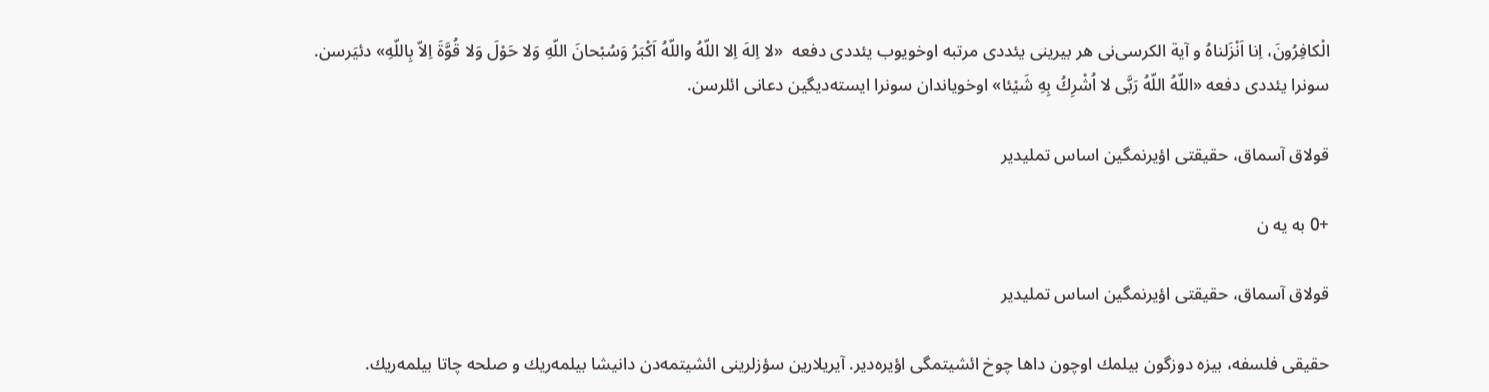الْكافِرُونَ، اِنا اَنْزَلناهُ و آیة الكرسى‌نی هر بیرینی یئددی مرتبه اوخویوب یئددی دفعه  «لا اِلهَ اِلا اللّهُ واللّهُ اَكْبَرُ وَسُبْحانَ اللّهِ وَلا حَوْلَ وَلا قُوَّةَ اِلاّ بِاللّهِ» دئیَرسن. سونرا یئددی دفعه «اللّهُ اللّهُ رَبَّى لا اُشْرِكُ بِهِ شَیْئا» اوخویاندان سونرا ایسته‌دیگین دعانی ائلرسن.

قولاق آسماق، حقیقتی اؤیرنمگین اساس تملیدیر

+0 به یه ن

قولاق آسماق، حقیقتی اؤیرنمگین اساس تملیدیر

حقیقی فلسفه، بیزه دوزگون بیلمك اوچون داها چوخ ائشیتمگی اؤیره‌دیر. آیریلارین سؤزلرینی ائشیتمه‌دن دانیشا بیلمه‌ریك و صلحه چاتا بیلمه‌ریك.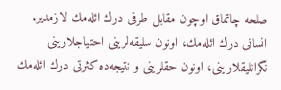صلحه چاتماق اوچون مقابل طرفی درك ائله‌مك لازمدیر. انسانی درك ائله‌مك، اونون سلیقه‌لرینی احتیاجلارینی نگرانلیقلارینی، اونون حقلرینی و نتیجه‌ده كثرتی درك ائله‌مك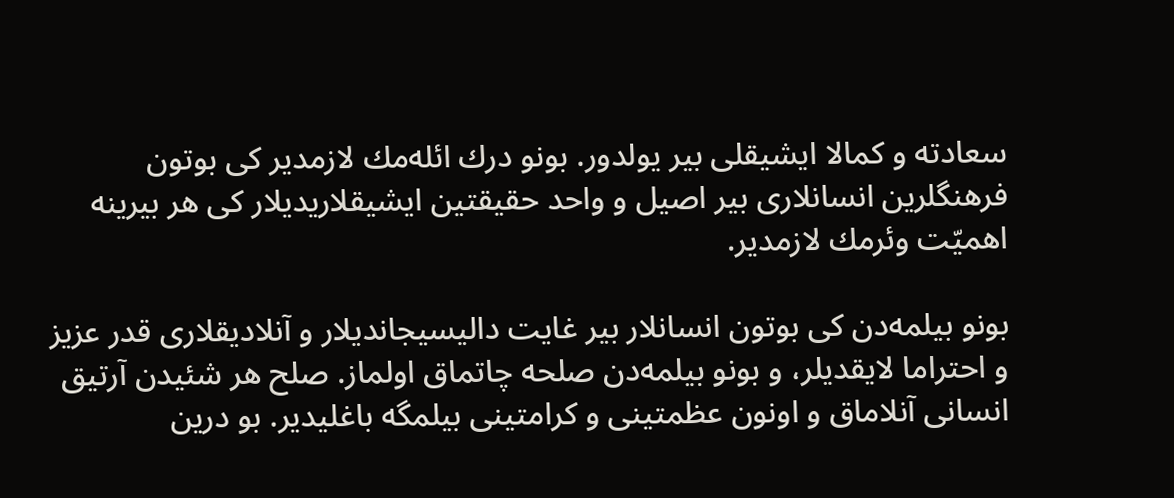سعادته و كمالا ایشیقلی بیر یولدور. بونو درك ائله‌مك لازمدیر كی بوتون فرهنگلرین انسانلاری بیر اصیل و واحد حقیقتین ایشیقلاریدیلار كی هر بیرینه اهمیّت وئرمك لازمدیر.

بونو بیلمه‌دن كی بوتون انسانلار بیر غایت دالیسیجاندیلار و آنلادیقلاری قدر عزیز و احتراما لایقدیلر، و بونو بیلمه‌دن صلحه چاتماق اولماز. صلح هر شئیدن آرتیق انسانی آنلاماق و اونون عظمتینی و كرامتینی بیلمگه باغلیدیر. بو درین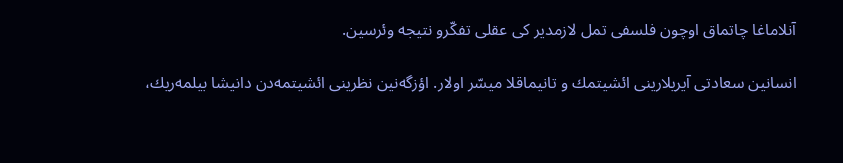آنلاماغا چاتماق اوچون فلسفی تمل لازمدیر كی عقلی تفكّرو نتیجه وئرسین.

انسانین سعادتی آیریلارینی ائشیتمك و تانیماقلا میسّر اولار. اؤزگه‌نین نظرینی ائشیتمه‌دن دانیشا بیلمه‌ریك،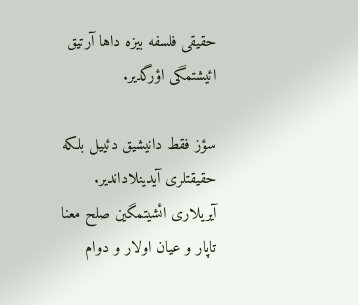حقیقی فلسفه بیزه داها آرتیق ائیشتمگی اؤرگدیر.

سؤز فقط دانیشیق دئییل بلكه حقیقتلری آیدینلاداندیر. آیریلاری ائشیتمگین صلح معنا تاپار و عیان اولار و دوام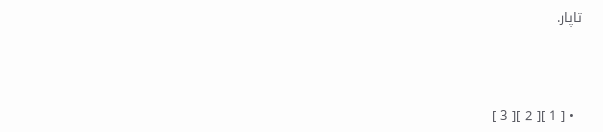تاپار.



  • [ 1 ][ 2 ][ 3 ]